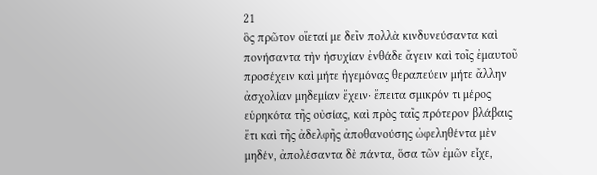21
ὃς πρῶτον οἴεταί με δεῖν πολλὰ κινδυνεύσαντα καὶ πονήσαντα τὴν ἡσυχίαν ἐνθάδε ἄγειν καὶ τοῖς ἐμαυτοῦ προσέχειν καὶ μήτε ἡγεμόνας θεραπεύειν μήτε ἄλλην ἀσχολίαν μηδεμίαν ἔχειν· ἔπειτα σμικρόν τι μέρος εὑρηκότα τῆς οὐσίας, καὶ πρὸς ταῖς πρότερον βλάβαις ἔτι καὶ τῆς ἀδελφῆς ἀποθανούσης ὠφεληθέντα μὲν μηδέν, ἀπολέσαντα δὲ πάντα, ὅσα τῶν ἐμῶν εἶχε,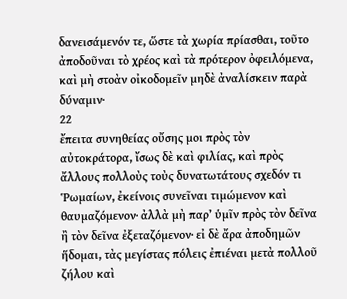δανεισάμενόν τε, ὥστε τὰ χωρία πρίασθαι, τοῦτο ἀποδοῦναι τὸ χρέος καὶ τὰ πρότερον ὀφειλόμενα, καὶ μὴ στοὰν οἰκοδομεῖν μηδὲ ἀναλίσκειν παρὰ δύναμιν·
22
ἔπειτα συνηθείας οὔσης μοι πρὸς τὸν αὐτοκράτορα, ἴσως δὲ καὶ φιλίας, καὶ πρὸς ἄλλους πολλοὺς τοὺς δυνατωτάτους σχεδόν τι Ῥωμαίων, ἐκείνοις συνεῖναι τιμώμενον καὶ θαυμαζόμενον· ἀλλὰ μὴ παρ’ ὑμῖν πρὸς τὸν δεῖνα ἢ τὸν δεῖνα ἐξεταζόμενον· εἰ δὲ ἄρα ἀποδημῶν ἥδομαι, τὰς μεγίστας πόλεις ἐπιέναι μετὰ πολλοῦ ζήλου καὶ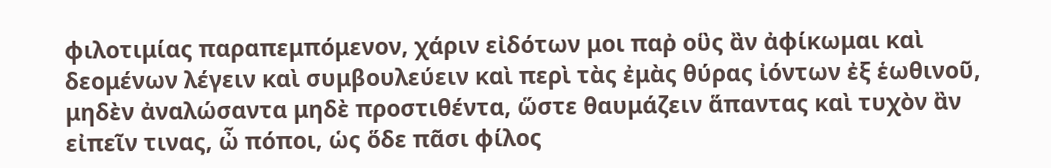φιλοτιμίας παραπεμπόμενον, χάριν εἰδότων μοι παῤ οὓς ἂν ἀφίκωμαι καὶ δεομένων λέγειν καὶ συμβουλεύειν καὶ περὶ τὰς ἐμὰς θύρας ἰόντων ἐξ ἑωθινοῦ, μηδὲν ἀναλώσαντα μηδὲ προστιθέντα, ὥστε θαυμάζειν ἅπαντας καὶ τυχὸν ἂν εἰπεῖν τινας, ὦ πόποι, ὡς ὅδε πᾶσι φίλος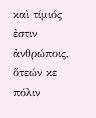καὶ τίμιός ἐστιν ἀνθρώποις, ὅτεών κε πόλιν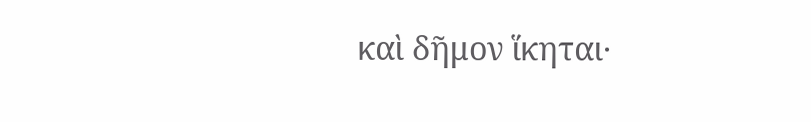καὶ δῆμον ἵκηται·